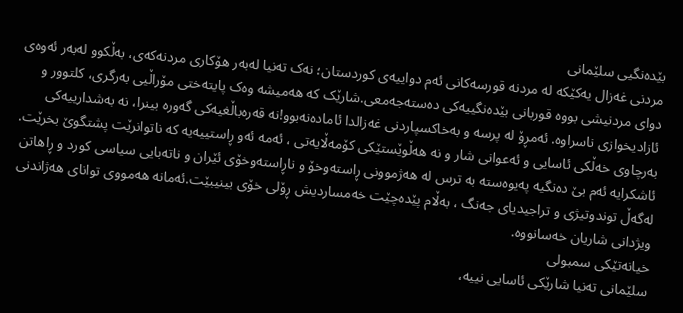بێدەنگیی سلێمانی
مردنی غەزال یەکێکە لە مردنە قورسەکانی ئەم دواییەی کوردستان؛ نەک تەنیا لەبەر هۆکاری مردنەکەی، بەڵکوو لەبەر ئەوەی دوای مردنیشی بووە قوربانی بێدەنگییەکی دەستەجەمعی.شارێک کە هەمیشە وەک پایتەختی مۆراڵیی بەرگری، کلتوور و ئازادیخوازی ناسراوە. ئەمڕۆ لە پرسە و بەخاکسپاردنی غەزالدا ئامادەنەبوو!نە قەرەباڵغیەکی گەورە بینرا، نە بەشدارییەکی بەرچاوی خەڵکی ئاسایی و ئەعوانی شار و نە هەڵوێستێکی کۆمەڵایەتی ، ئەمە ئەو ڕاستییەیە کە ناتوانرێت پشتگوێ بخرێت. ئاشکرایە ئەم بێ دەنگیە پەیوەستە بە ترس لە هەژموونی ڕاستەوخۆ و ناڕاستەوخۆی ئێران و ناتەبایی سیاسی کورد و ڕاهاتن لەگەڵ توندوتیژی و تراجیدیای جەنگ ، بەڵام پێدەچێت خەمساردیش ڕۆلی خۆی بینیبێت.ئەمانە هەمووی توانای هەژاندنی ویژدانی شاریان خەسانووە.
خیانەتێکی سمبولی
سلێمانی تەنیا شارێکی ئاسایی نییە،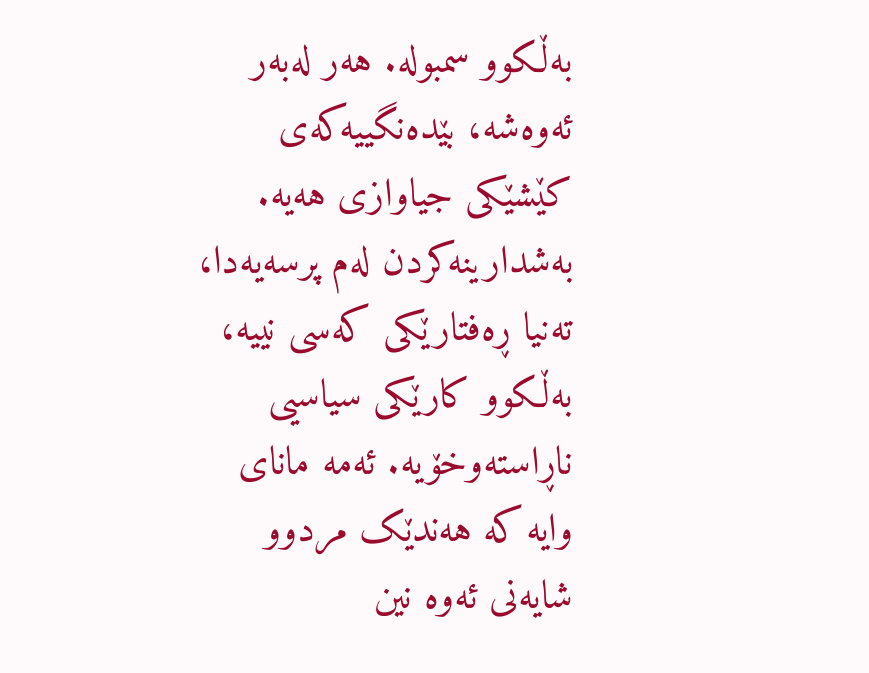بەڵکوو سمبولە. هەر لەبەر ئەوەشە، بێدەنگییەکەی کێشێکی جیاوازی هەیە. بەشدارینەکردن لەم پرسەیەدا، تەنیا ڕەفتارێکی کەسی نییە، بەڵکوو کارێکی سیاسیی ناڕاستەوخۆیە. ئەمە مانای وایە کە هەندێک مردوو شایەنی ئەوە نین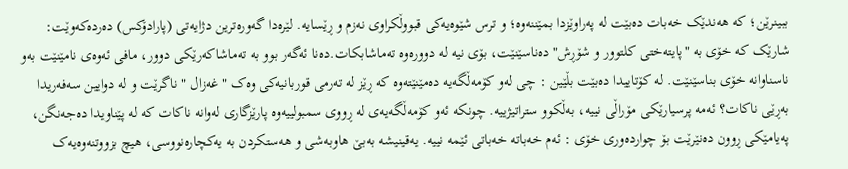ببینرێن؛ کە هەندێک خەبات دەبێت لە پەراوێزدا بمێننەوە؛ و ترس شێوەیەکی قبووڵکراوی نەزم و ڕێسایە. لێرەدا گەورەترین دژایەتی (پارادۆکس) دەردەکەوێت: شارێک کە خۆی بە "پایتەختی کلتوور و شۆڕش" دەناسێنێت، بۆی نیە لە دوورەوە تەماشابکات.دەنا ئەگەر بوو بە تەماشاکەرێکی دوور، مافی ئەوەی نامێنێت بەو ناسناوانە خۆی بناسێنێت. لە کۆتاییدا دەبێت بڵێین : چی لەو کۆمەڵگەیە دەمێنێتەوە کە ڕێز لە تەرمی قوربانیەکی وەک "غەزال " ناگرێت و لە دوایین سەفەریدا بەڕێی ناکات؟ ئەمە پرسیارێکی مۆراڵی نییە، بەڵکوو ستراتیژییە. چونکە ئەو کۆمەڵگەیەی لە ڕووی سمبولییەوە پارێزگاری لەوانە ناکات کە لە پێناویدا دەجەنگن، پەیامێکی ڕوون دەنێرێت بۆ چواردەوری خۆی : ئەم خەباتە خەباتی ئێمە نییە. یەقینیشە بەبێ هاوبەشی و هەستکردن بە یەکچارەنووسی، هیچ بزووتنەوەیەک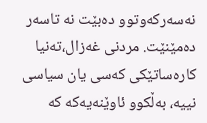نەسەرکەوتوو دەبێت نە تاسەر دەمێنێت. مردنی غەزال،تەنیا کارەساتێکی کەسی یان سیاسی نییە، بەڵکوو ئاوێنەیەکە کە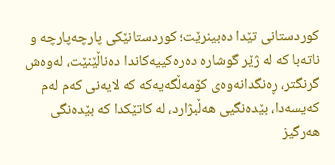کوردستانی تێدا دەبینرێت؛ کوردستانێکی پارچەپارچە و ناتەبا کە لە ژێر گوشارە دەرەکییەکاندا دەناڵێنێت، لەوەش گرنگتر، ڕەنگدانەوەی کۆمەڵگەیەکە کە لایەنی کەم لەم کەیسەدا، بێدەنگیی هەڵبژارد، لە کاتێکدا کە بێدەنگی هەرگیز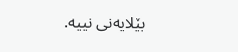بێلایەنی نییە.